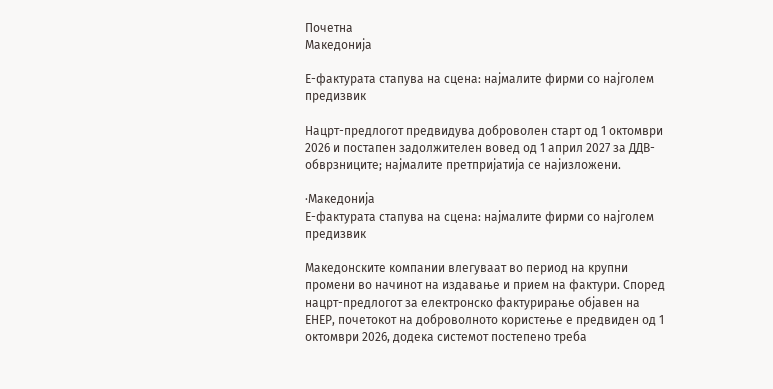Почетна
Македонија

Е-фактурата стапува на сцена: најмалите фирми со најголем предизвик

Нацрт-предлогот предвидува доброволен старт од 1 октомври 2026 и постапен задолжителен вовед од 1 април 2027 за ДДВ-обврзниците; најмалите претпријатија се најизложени.

·Македонија
Е-фактурата стапува на сцена: најмалите фирми со најголем предизвик

Македонските компании влегуваат во период на крупни промени во начинот на издавање и прием на фактури. Според нацрт-предлогот за електронско фактурирање објавен на ЕНЕР, почетокот на доброволното користење е предвиден од 1 октомври 2026, додека системот постепено треба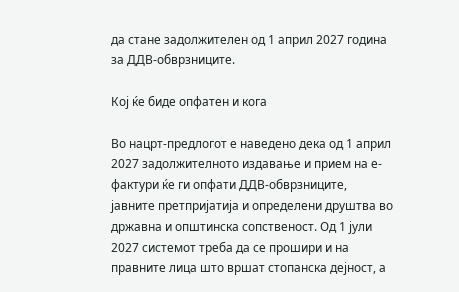да стане задолжителен од 1 април 2027 година за ДДВ-обврзниците.

Кој ќе биде опфатен и кога

Во нацрт-предлогот е наведено дека од 1 април 2027 задолжителното издавање и прием на е-фактури ќе ги опфати ДДВ-обврзниците, јавните претпријатија и определени друштва во државна и општинска сопственост. Од 1 јули 2027 системот треба да се прошири и на правните лица што вршат стопанска дејност, а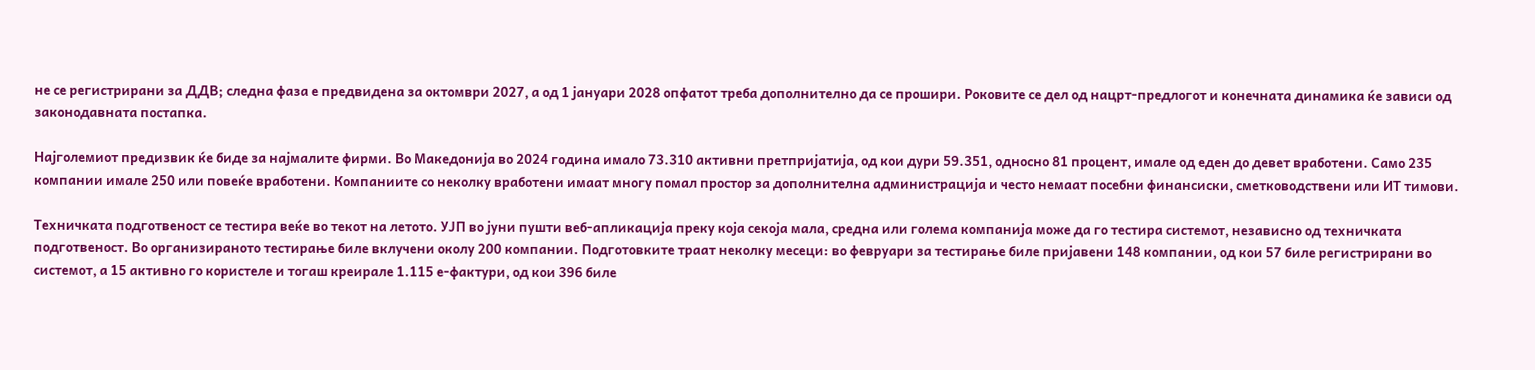не се регистрирани за ДДВ; следна фаза е предвидена за октомври 2027, а од 1 јануари 2028 опфатот треба дополнително да се прошири. Роковите се дел од нацрт-предлогот и конечната динамика ќе зависи од законодавната постапка.

Најголемиот предизвик ќе биде за најмалите фирми. Во Македонија во 2024 година имало 73.310 активни претпријатија, од кои дури 59.351, односно 81 процент, имале од еден до девет вработени. Само 235 компании имале 250 или повеќе вработени. Компаниите со неколку вработени имаат многу помал простор за дополнителна администрација и често немаат посебни финансиски, сметководствени или ИТ тимови.

Техничката подготвеност се тестира веќе во текот на летото. УЈП во јуни пушти веб-апликација преку која секоја мала, средна или голема компанија може да го тестира системот, независно од техничката подготвеност. Во организираното тестирање биле вклучени околу 200 компании. Подготовките траат неколку месеци: во февруари за тестирање биле пријавени 148 компании, од кои 57 биле регистрирани во системот, а 15 активно го користеле и тогаш креирале 1.115 е-фактури, од кои 396 биле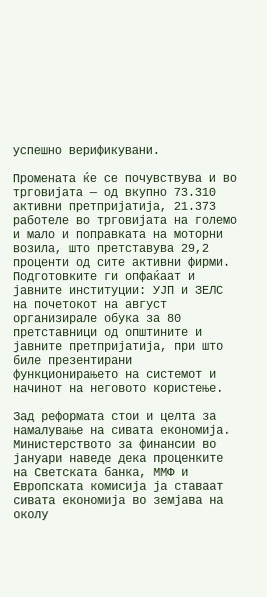успешно верификувани.

Промената ќе се почувствува и во трговијата — од вкупно 73.310 активни претпријатија, 21.373 работеле во трговијата на големо и мало и поправката на моторни возила, што претставува 29,2 проценти од сите активни фирми. Подготовките ги опфаќаат и јавните институции: УЈП и ЗЕЛС на почетокот на август организирале обука за 80 претставници од општините и јавните претпријатија, при што биле презентирани функционирањето на системот и начинот на неговото користење.

Зад реформата стои и целта за намалување на сивата економија. Министерството за финансии во јануари наведе дека проценките на Светската банка, ММФ и Европската комисија ја ставаат сивата економија во земјава на околу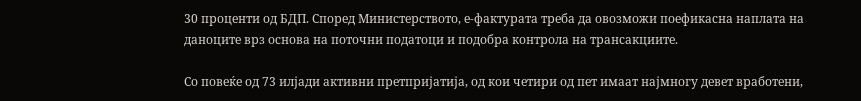30 проценти од БДП. Според Министерството, е-фактурата треба да овозможи поефикасна наплата на даноците врз основа на поточни податоци и подобра контрола на трансакциите.

Со повеќе од 73 илјади активни претпријатија, од кои четири од пет имаат најмногу девет вработени,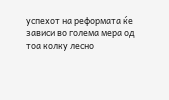успехот на реформата ќе зависи во голема мера од тоа колку лесно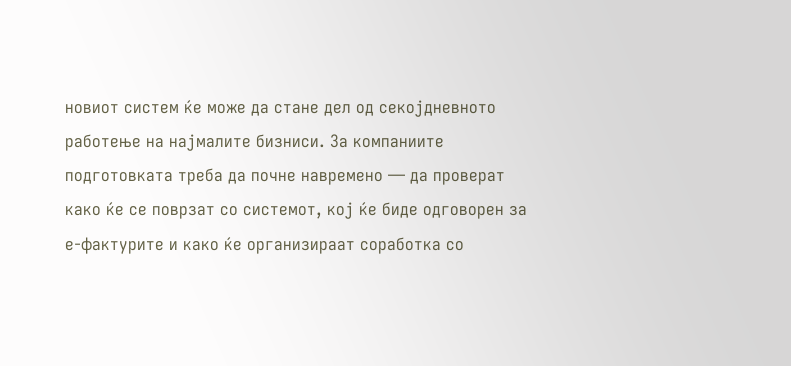новиот систем ќе може да стане дел од секојдневното работење на најмалите бизниси. За компаниите подготовката треба да почне навремено — да проверат како ќе се поврзат со системот, кој ќе биде одговорен за е-фактурите и како ќе организираат соработка со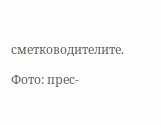сметководителите.

Фото: прес-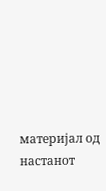материјал од настанот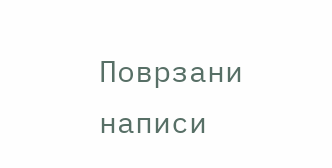Поврзани написи